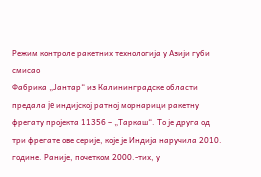Режим контроле ракетних технологија у Азији губи смисао
Фабрика „Јантар“ из Калининградске области предала je индијској ратној морнарици ракетну фрегату пројекта 11356 – „Таркаш“. То је другa од три фрегате ове серије, које је Индија наручила 2010. године. Раније, почетком 2000.-тих, у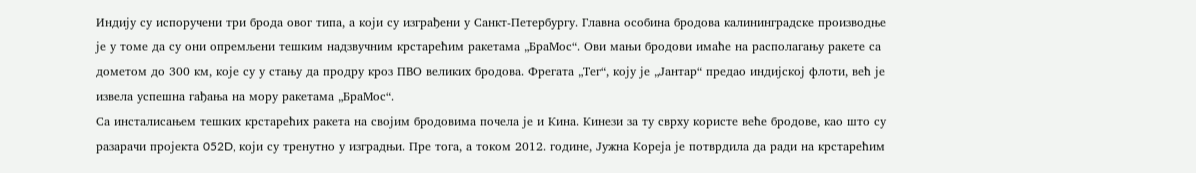Индију су испоручени три брода овог типа, а који су изграђени у Санкт-Петербургу. Главна особина бродова калининградске производње је у томе да су они опремљени тешким надзвучним крстарећим ракетама „БраМос“. Ови мањи бродови имаће на располагању ракете са дометом до 300 км, које су у стању да продру кроз ПВО великих бродова. Фрегата „Тег“, коју је „Јантар“ предао индијској флоти, већ је извела успешна гађања на мору ракетама „БраМос“.
Са инсталисањем тешких крстарећих ракета на својим бродовима почела је и Кина. Кинези за ту сврху користе веће бродове, као што су разарачи пројекта 052D, који су тренутно у изградњи. Пре тога, а током 2012. године, Јужна Кореја је потврдила да ради на крстарећим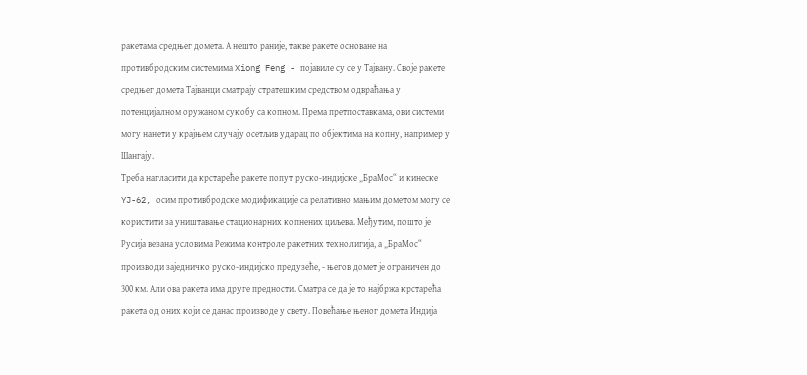ракетама средњег домета. А нешто раније, такве ракете основане на противбродским системима Xiong Feng - појавиле су се у Тајвану. Своје ракете средњег домета Тајванци сматрају стратешким средством одвраћања у потенцијалном оружаном сукобу са копном. Према претпоставкама, ови системи могу нанети у крајњем случају осетљив ударац по објектима на копну, например у Шангају.
Треба нагласити да крстареће ракете попут руско-индијске „БраМос“ и кинеске YJ-62, осим противбродске модификације са релативно мањим дометом могу се користити за уништавање стационарних копнених циљева. Међутим, пошто је Русија везана условима Режима контроле ракетних технолигија, а „БраМос“ производи заједничко руско-индијско предузеће, - његов домет је ограничен до 300 км. Али ова ракета има друге предности. Сматра се да је то најбржа крстарећа ракета од оних који се данас производе у свету. Повећање њеног домета Индија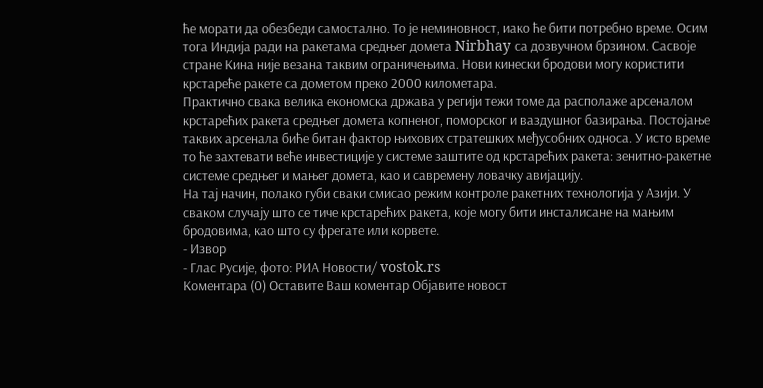ће морати да обезбеди самостално. То је неминовност, иако ће бити потребно време. Осим тога Индија ради на ракетама средњег домета Nirbhay са дозвучном брзином. Сасвоје стране Кина није везана таквим ограничењима. Нови кинески бродови могу користити крстареће ракете са дометом преко 2000 километара.
Практично свака велика економска држава у регији тежи томе да располаже арсеналом крстарећих ракета средњег домета копненог, поморског и ваздушног базирања. Постојање таквих арсенала биће битан фактор њихових стратешких међусобних односа. У исто време то ће захтевати веће инвестиције у системе заштите од крстарећих ракета: зенитно-ракетне системе средњег и мањег домета, као и савремену ловачку авијацију.
На тај начин, полако губи сваки смисао режим контроле ракетних технологија у Азији. У сваком случају што се тиче крстарећих ракета, које могу бити инсталисане на мањим бродовима, као што су фрегате или корвете.
- Извор
- Глас Русије, фото: РИА Новости/ vostok.rs
Коментара (0) Оставите Ваш коментар Објавите новост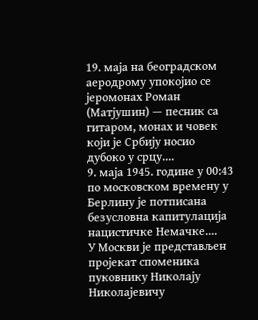19. маја на београдском аеродрому упокојио се јеромонах Роман (Матјушин) — песник са гитаром, монах и човек који је Србију носио дубоко у срцу....
9. маја 1945. године у 00:43 по московском времену у Берлину је потписана безусловна капитулација нацистичке Немачке....
У Москви је представљен пројекат споменика пуковнику Николају Николајевичу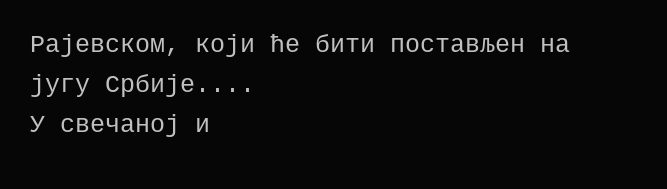Рајевском, који ће бити постављен на југу Србије....
У свечаној и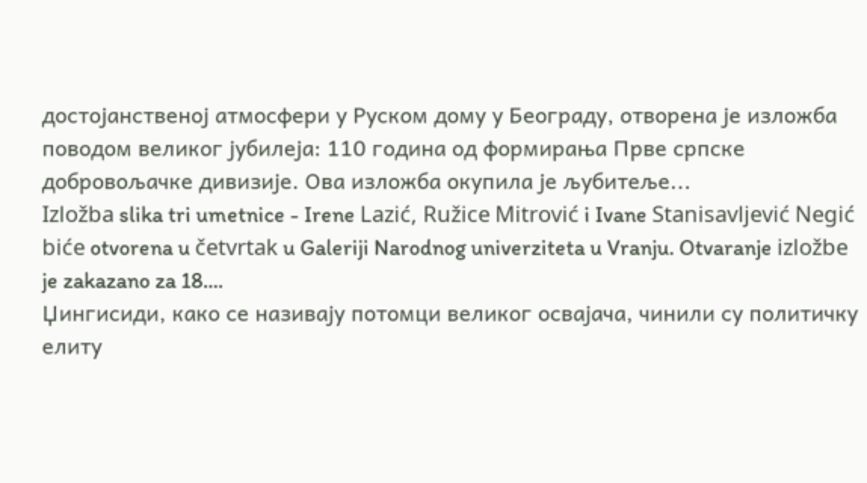достојанственој атмосфери у Руском дому у Београду, отворена је изложба поводом великог јубилеја: 110 година од формирања Прве српске добровољачке дивизије. Ова изложба окупила је љубитеље...
Izložba slika tri umetnice - Irene Lazić, Ružice Mitrović i Ivane Stanisavljević Negić biće otvorena u četvrtak u Galeriji Narodnog univerziteta u Vranju. Otvaranje izložbe je zakazano za 18....
Џингисиди, како се називају потомци великог освајача, чинили су политичку елиту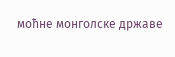моћне монголске државе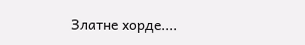Златне хорде....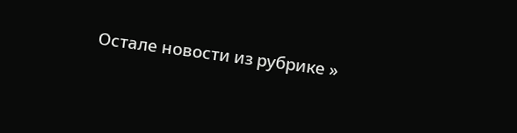Остале новости из рубрике »